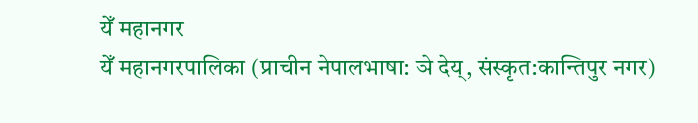येँ महानगर
येँ महानगरपालिका (प्राचीन नेपालभाषा: ञे देय्, संस्कृत:कान्तिपुर नगर)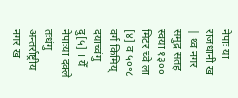नेपाः या राजधानी ख | थ्व नगर समुद्र सतह स्वया १३०० मिटर च्वे ला [४] व ५०॰८ वर्ग किमिय् दयाच्वंगु दु[५] । येँ नेपाःया दक्ले तःधंगु अन्तर्राष्ट्रीय नगर ख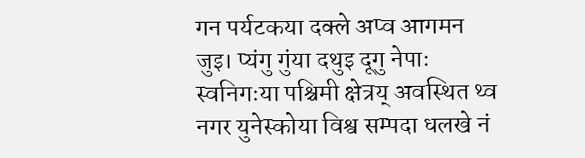गन पर्यटकया दक्ले अप्व आगमन जुइ। प्यंगु गुंया दथुइ दूगु नेपाः स्वनिगःया पश्चिमी क्षेत्रय् अवस्थित थ्व नगर युनेस्कोया विश्व सम्पदा धलखे नं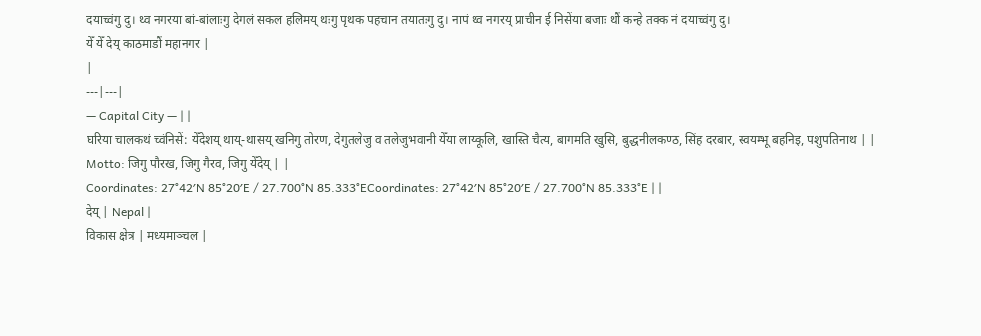दयाच्वंगु दु। थ्व नगरया बां-बांलाःगु देगलं सकल हलिमय् थःगु पृथक पहचान तयातःगु दु। नापं थ्व नगरय् प्राचीन ई निसेंया बजाः थौं कन्हे तक्क नं दयाच्वंगु दु।
येँ येँ देय् काठमाडौं महानगर |
|
---|---|
— Capital City — | |
घरिया चालकथं च्वंनिसें: येँदेशय् थाय्-थासय् खनिगु तोरण, देगुतलेजु व तलेजुभवानी येँया लाय्कूलि, खास्ति चैत्य, बागमति खुसि, बुद्धनीलकण्ठ, सिंह दरबार, स्वयम्भू बहनिइ, पशुपतिनाथ | |
Motto: जिगु पौरख, जिगु गैरव, जिगु येँदेय् | |
Coordinates: 27°42′N 85°20′E / 27.700°N 85.333°ECoordinates: 27°42′N 85°20′E / 27.700°N 85.333°E | |
देय् | Nepal |
विकास क्षेत्र | मध्यमाञ्चल |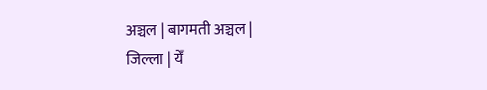अञ्चल | बागमती अञ्चल |
जिल्ला | येँ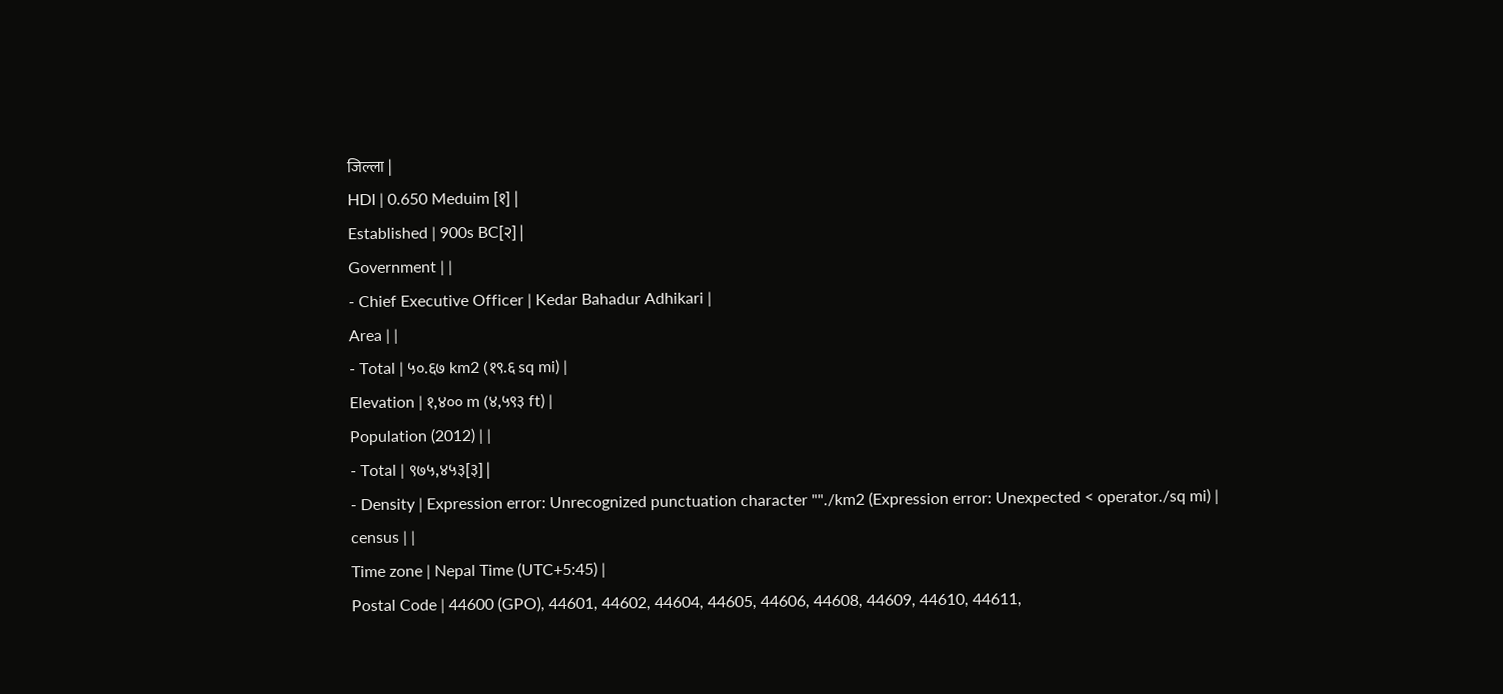जिल्ला |
HDI | 0.650 Meduim [१] |
Established | 900s BC[२] |
Government | |
- Chief Executive Officer | Kedar Bahadur Adhikari |
Area | |
- Total | ५०.६७ km2 (१९.६ sq mi) |
Elevation | १,४०० m (४,५९३ ft) |
Population (2012) | |
- Total | ९७५,४५३[३] |
- Density | Expression error: Unrecognized punctuation character ""./km2 (Expression error: Unexpected < operator./sq mi) |
census | |
Time zone | Nepal Time (UTC+5:45) |
Postal Code | 44600 (GPO), 44601, 44602, 44604, 44605, 44606, 44608, 44609, 44610, 44611,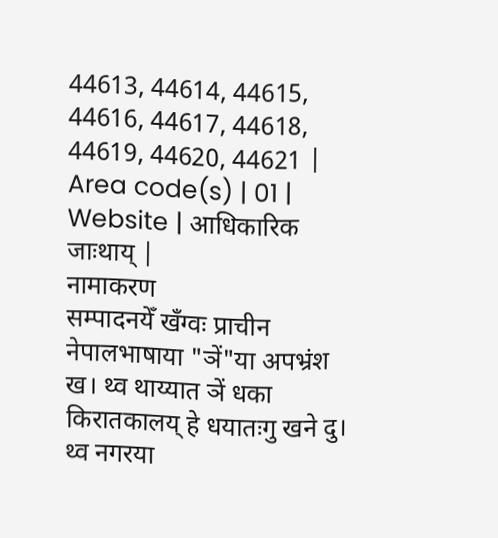44613, 44614, 44615, 44616, 44617, 44618, 44619, 44620, 44621 |
Area code(s) | 01 |
Website | आधिकारिक जाःथाय् |
नामाकरण
सम्पादनयेँ खँग्वः प्राचीन नेपालभाषाया "ञें"या अपभ्रंश ख। थ्व थाय्यात ञें धका किरातकालय् हे धयातःगु खने दु।
थ्व नगरया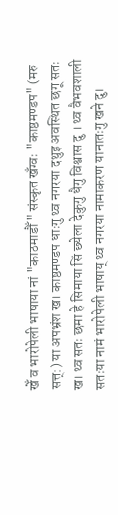खेँ व भारोपेली भाषाया नां "काठमाडौँ" संस्कृत खँग्वः "काष्ठमण्डप" (मरु सत्त्:) या अपभ्रंश ख। काष्ठमण्डप धाःगु थ्व नगरया दथुइ अवस्थित छगू सतः ख। थ्व सतः छमा हे सिमाया सिं छ्येला देकुगु धैगु विश्वास दु । थ्व वैभवशाली सतःया नामं भारोपेली भाषाय् थ्व नगरया नामाकरण यानातःगु खने दु।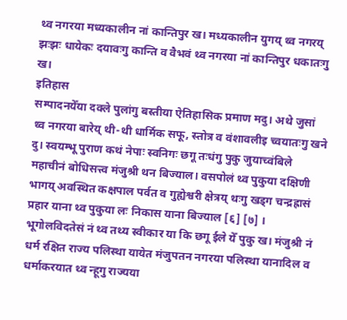थ्व नगरया मध्यकालीन नां कान्तिपुर ख। मध्यकालीन युगय् थ्व नगरय् झःझः धायेकः दयावःगु कान्ति व वैभवं थ्व नगरया नां कान्तिपुर धकातःगु ख।
इतिहास
सम्पादनयेँया दक्ले पुलांगु बस्तीया ऐतिहासिक प्रमाण मदु। अथे जुसां थ्व नगरया बारेय् थी-थी धार्मिक सफू, स्तोत्र व वंशावलीइ च्वयातःगु खने दु। स्वयम्भू पुराण कथं नेपाः स्वनिगः छगू तःधंगु पुकु जुयाच्वंबिले महाचीनं बोधिसत्त्व मंजुश्री थन बिज्याल। वसपोलं थ्व पुकुया दक्षिणी भागय् अवस्थित कक्षपाल पर्वत व गुह्येश्वरी क्षेत्रय् थःगु खड्ग चन्द्रह्रासं प्रहार याना थ्व पुकुया लः निकास याना बिज्याल [६] [७] । भूगोलविदतेसं नं थ्व तथ्य स्वीकार या कि छगू ईले येँ पुकु ख। मंजुश्री नं धर्म रक्षित राज्य पलिस्था यायेत मंजुपतन नगरया पलिस्था यानादिल व धर्माकरयात थ्व न्हूगु राज्यया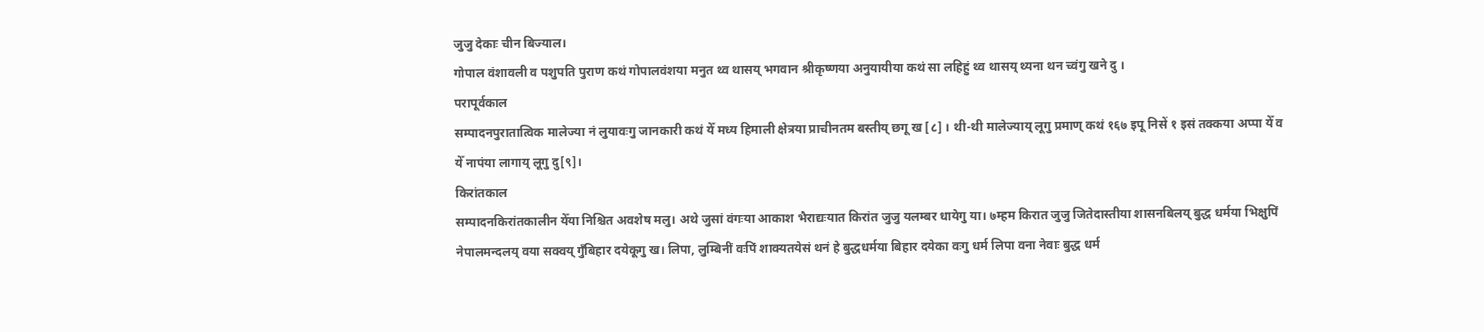जुजु देकाः चीन बिज्याल।
गोपाल वंशावली व पशुपति पुराण कथं गोपालवंशया मनुत थ्व थासय् भगवान श्रीकृष्णया अनुयायीया कथं सा लहिहुं थ्व थासय् थ्यना थन च्वंगु खने दु ।
परापूर्वकाल
सम्पादनपुरातात्विक मालेज्या नं लुयावःगु जानकारी कथं येँ मध्य हिमाली क्षेत्रया प्राचीनतम बस्तीय् छगू ख [८] । थी-थी मालेज्याय् लूगु प्रमाण् कथं १६७ इपू निसें १ इसं तक्कया अप्पा येँ व येँ नापंया लागाय् लूगु दु[९]।
किरांतकाल
सम्पादनकिरांतकालीन येँया निश्चित अवशेष मलु। अथे जुसां वंगःया आकाश भैराद्यःयात किरांत जुजु यलम्बर धायेगु या। ७म्हम किरात जुजु जितेदास्तीया शासनबिलय् बुद्ध धर्मया भिक्षुपिं नेपालमन्दलय् वया सक्वय् गुँबिहार दयेकूगु ख। लिपा, लुम्बिनीं वःपिं शाक्यतयेसं थनं हे बुद्धधर्मया बिहार दयेका वःगु धर्म लिपा वना नेवाः बुद्ध धर्म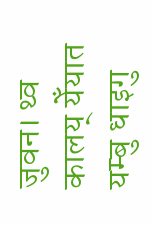जुवन। थ्व कालय् येँयात यम्बु धाइगु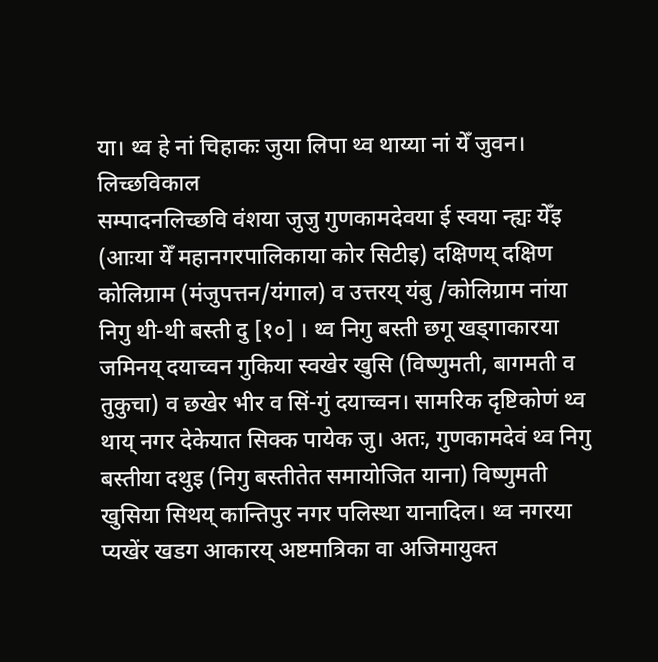या। थ्व हे नां चिहाकः जुया लिपा थ्व थाय्या नां येँ जुवन।
लिच्छविकाल
सम्पादनलिच्छवि वंशया जुजु गुणकामदेवया ई स्वया न्ह्यः येँइ (आःया येँ महानगरपालिकाया कोर सिटीइ) दक्षिणय् दक्षिण कोलिग्राम (मंजुपत्तन/यंगाल) व उत्तरय् यंबु /कोलिग्राम नांया निगु थी-थी बस्ती दु [१०] । थ्व निगु बस्ती छगू खड्गाकारया जमिनय् दयाच्वन गुकिया स्वखेर खुसि (विष्णुमती, बागमती व तुकुचा) व छखेर भीर व सिं-गुं दयाच्वन। सामरिक दृष्टिकोणं थ्व थाय् नगर देकेयात सिक्क पायेक जु। अतः, गुणकामदेवं थ्व निगु बस्तीया दथुइ (निगु बस्तीतेत समायोजित याना) विष्णुमती खुसिया सिथय् कान्तिपुर नगर पलिस्था यानादिल। थ्व नगरया प्यखेंर खडग आकारय् अष्टमात्रिका वा अजिमायुक्त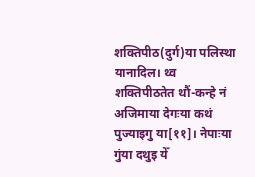शक्तिपीठ(दुर्ग)या पलिस्था यानादिल। थ्व शक्तिपीठतेत थौं-कन्हे नं अजिमाया देगःया कथं पुज्याइगु या[११]। नेपाःया गुंया दथुइ येँ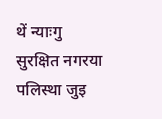थें न्याःगु सुरक्षित नगरया पलिस्था जुइ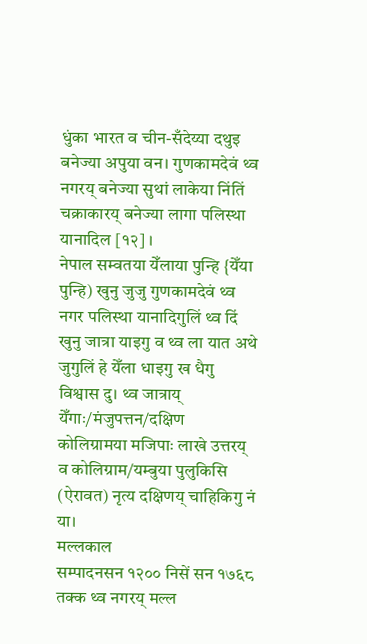धुंका भारत व चीन-सँदेय्या दथुइ बनेज्या अपुया वन। गुणकामदेवं थ्व नगरय् बनेज्या सुथां लाकेया निंतिं चक्राकारय् बनेज्या लागा पलिस्था यानादिल [१२] ।
नेपाल सम्वतया येँलाया पुन्हि {येँया पुन्हि) खुनु जुजु गुणकामदेवं थ्व नगर पलिस्था यानादिगुलिं थ्व दिं खुनु जात्रा याइगु व थ्व ला यात अथे जुगुलिं हे येँला धाइगु ख धैगु विश्वास दु। थ्व जात्राय् येँगाः/मंजुपत्तन/दक्षिण कोलिग्रामया मजिपाः लाखे उत्तरय् व कोलिग्राम/यम्बुया पुलुकिसि (ऐरावत) नृत्य दक्षिणय् चाहिकिगु नं या।
मल्लकाल
सम्पादनसन १२०० निसें सन १७६८ तक्क थ्व नगरय् मल्ल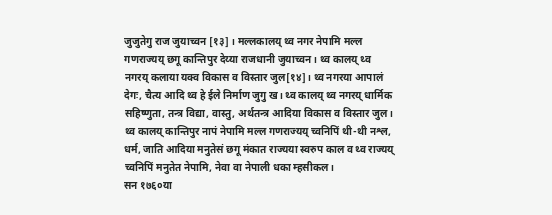जुजुतेगु राज जुयाच्वन [१३] । मल्लकालय् थ्व नगर नेपामि मल्ल गणराज्यय् छगू कान्तिपुर देय्या राजधानी जुयाच्वन। थ्व कालय् थ्व नगरय् कलाया यक्व विकास व विस्तार जुल[१४]। थ्व नगरया आपालं देगः, चैत्य आदि थ्व हे ईले निर्माण जुगु ख। थ्व कालय् थ्व नगरय् धार्मिक सहिष्णुता, तन्त्र विद्या, वास्तु, अर्थतन्त्र आदिया विकास व विस्तार जुल। थ्व कालय् कान्तिपुर नापं नेपामि मल्ल गणराज्यय् च्वनिपिं थी-थी नश्ल, धर्म, जाति आदिया मनुतेसं छगू मंकात राज्यया स्वरुप काल व थ्व राज्यय् च्वनिपिं मनुतेत नेपामि, नेवा वा नेपाली धका म्हसीकल।
सन १७६०या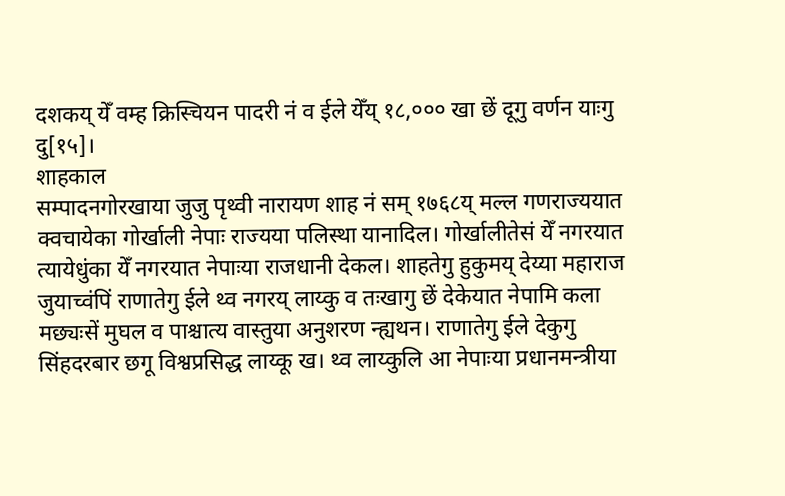दशकय् येँ वम्ह क्रिस्चियन पादरी नं व ईले येँय् १८,००० खा छें दूगु वर्णन याःगु दु[१५]।
शाहकाल
सम्पादनगोरखाया जुजु पृथ्वी नारायण शाह नं सम् १७६८य् मल्ल गणराज्ययात क्वचायेका गोर्खाली नेपाः राज्यया पलिस्था यानादिल। गोर्खालीतेसं येँ नगरयात त्यायेधुंका येँ नगरयात नेपाःया राजधानी देकल। शाहतेगु हुकुमय् देय्या महाराज जुयाच्वंपिं राणातेगु ईले थ्व नगरय् लाय्कु व तःखागु छें देकेयात नेपामि कला मछ्यःसें मुघल व पाश्चात्य वास्तुया अनुशरण न्ह्यथन। राणातेगु ईले देकुगु सिंहदरबार छगू विश्वप्रसिद्ध लाय्कू ख। थ्व लाय्कुलि आ नेपाःया प्रधानमन्त्रीया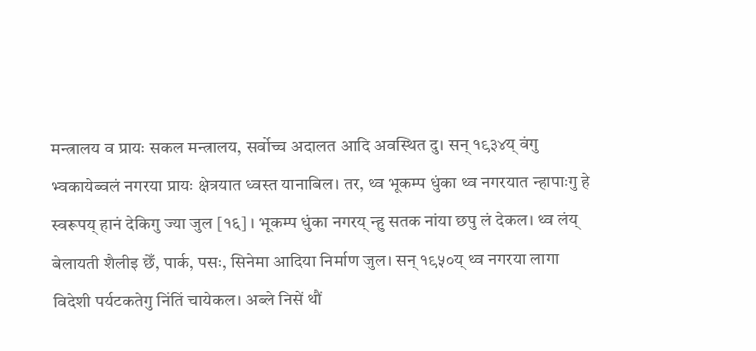मन्त्रालय व प्रायः सकल मन्त्रालय, सर्वोच्च अदालत आदि अवस्थित दु। सन् १९३४य् वंगु भ्वकायेब्वलं नगरया प्रायः क्षेत्रयात ध्वस्त यानाबिल। तर, थ्व भूकम्प धुंका थ्व नगरयात न्हापाःगु हे स्वरूपय् हानं देकिगु ज्या जुल [१६] । भूकम्प धुंका नगरय् न्हु सतक नांया छपु लं देकल। थ्व लंय् बेलायती शैलीइ छेँ, पार्क, पसः, सिनेमा आदिया निर्माण जुल। सन् १९५०य् थ्व नगरया लागा विदेशी पर्यटकतेगु निंतिं चायेकल। अब्ले निसें थौं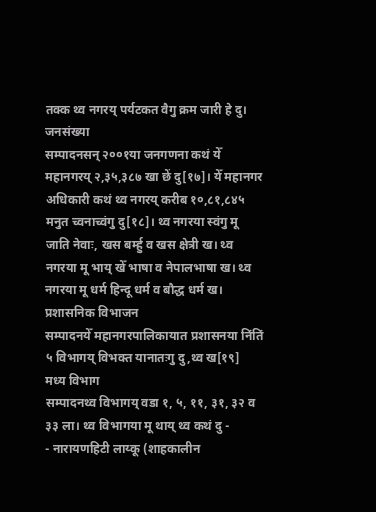तक्क थ्व नगरय् पर्यटकत वैगु क्रम जारी हे दु।
जनसंख्या
सम्पादनसन् २००१या जनगणना कथं येँ महानगरय् २,३५,३८७ खा छें दु[१७]। येँ महानगर अधिकारी कथं थ्व नगरय् करीब १०,८१,८४५ मनुत च्वनाच्वंगु दु[१८]। थ्व नगरया स्वंगु मू जाति नेवाः, खस बर्म्हु व खस क्षेत्री ख। थ्व नगरया मू भाय् खेँ भाषा व नेपालभाषा ख। थ्व नगरया मू धर्म हिन्दू धर्म व बौद्ध धर्म ख।
प्रशासनिक विभाजन
सम्पादनयेँ महानगरपालिकायात प्रशासनया निंतिं ५ विभागय् विभक्त यानातःगु दु,थ्व ख[१९]
मध्य विभाग
सम्पादनथ्व विभागय् वडा १, ५, ११, ३१, ३२ व ३३ ला। थ्व विभागया मू थाय् थ्व कथं दु -
- नारायणहिटी लाय्कू (शाहकालीन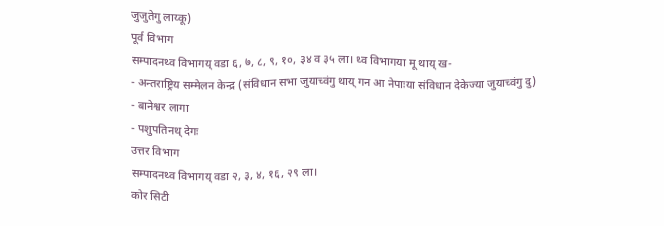जुजुतेगु लाय्कू)
पूर्व विभाग
सम्पादनथ्व विभागय् वडा ६, ७, ८, ९, १०, ३४ व ३५ ला। थ्व विभागया मू थाय् ख-
- अन्तराष्ट्रिय सम्मेलन केन्द्र (संविधान सभा जुयाच्वंगु थाय् गन आ नेपाःया संविधान देकेज्या जुयाच्वंगु दु)
- बानेश्वर लागा
- पशुपतिनथ् देगः
उत्तर विभाग
सम्पादनथ्व विभागय् वडा २, ३, ४, १६, २९ ला।
कोर सिटी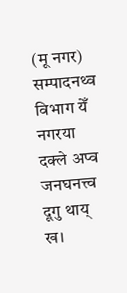(मू नगर)
सम्पादनथ्व विभाग येँ नगरया दक्ले अप्व जनघनत्त्व दूगु थाय् ख।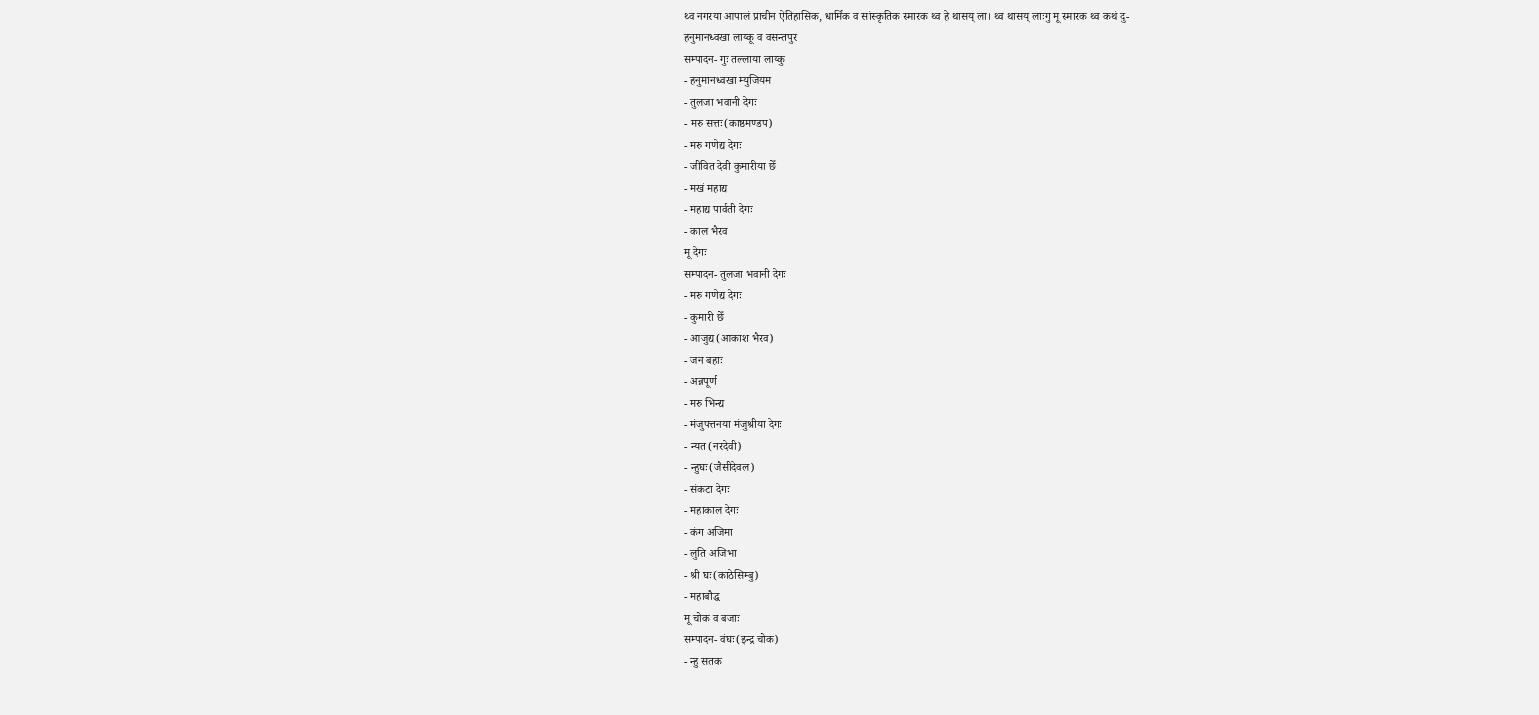थ्व नगरया आपालं प्राचीन ऐतिहासिक, धार्मिक व सांस्कृतिक स्मारक थ्व हे थासय् ला। थ्व थासय् लाःगु मू स्मारक थ्व कथं दु-
हनुमानध्वखा लाय्कू व वसन्तपुर
सम्पादन- गुः तल्लाया लाय्कु
- हनुमानध्वखा म्युजियम
- तुलजा भवानी देगः
- मरु सत्तः(काष्ठमण्डप)
- मरु गणेद्य देगः
- जीवित देवी कुमारीया छेँ
- मखं महाद्य
- महाद्य पार्वती देगः
- काल भैरव
मू देगः
सम्पादन- तुलजा भवानी देगः
- मरु गणेद्य देगः
- कुमारी छेँ
- आजुद्य(आकाश भैरव)
- जन बहाः
- अन्नपूर्ण
- मरु भिन्द्य
- मंजुपत्तनया मंजुश्रीया देगः
- न्यत(नरदेवी)
- न्हुघः(जैसीदेवल)
- संकटा देगः
- महाकाल देगः
- कंग अजिमा
- लुति अजिभा
- श्री घः(काठेसिम्बु)
- महाबौद्ध
मू चोक व बजाः
सम्पादन- वंघः(इन्द्र चोक)
- न्हु सतक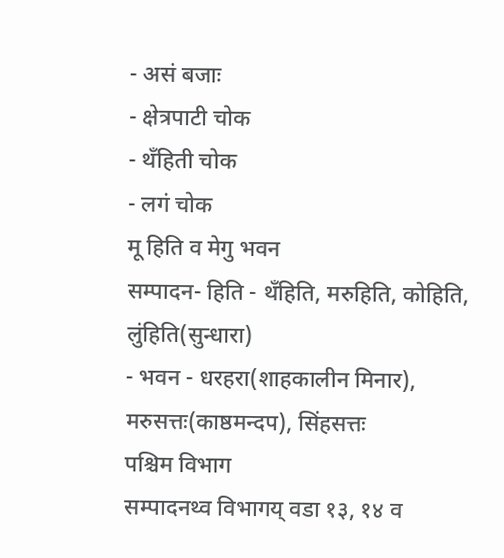- असं बजाः
- क्षेत्रपाटी चोक
- थँहिती चोक
- लगं चोक
मू हिति व मेगु भवन
सम्पादन- हिति - थँहिति, मरुहिति, कोहिति, लुंहिति(सुन्धारा)
- भवन - धरहरा(शाहकालीन मिनार), मरुसत्तः(काष्ठमन्दप), सिंहसत्तः
पश्चिम विभाग
सम्पादनथ्व विभागय् वडा १३, १४ व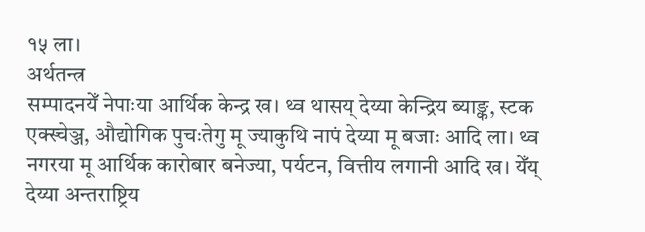१५ ला।
अर्थतन्त्र
सम्पादनयेँ नेपाःया आर्थिक केन्द्र ख। थ्व थासय् देय्या केन्द्रिय ब्याङ्क, स्टक एक्स्चेञ्ज, औद्योगिक पुचःतेगु मू ज्याकुथि नापं देय्या मू बजाः आदि ला। थ्व नगरया मू आर्थिक कारोबार बनेज्या, पर्यटन, वित्तीय लगानी आदि ख। येँय् देय्या अन्तराष्ट्रिय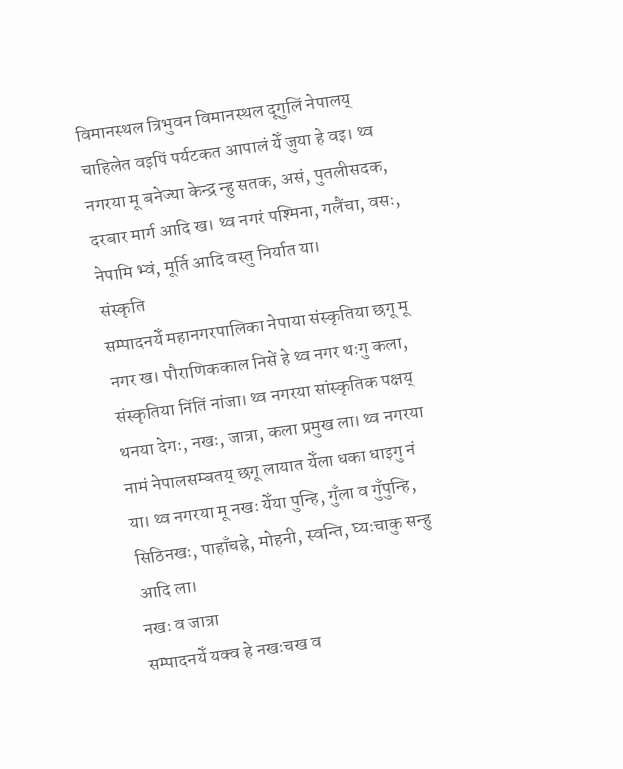विमानस्थल त्रिभुवन विमानस्थल दूगुलिं नेपालय् चाहिलेत वइपिं पर्यटकत आपालं येँ जुया हे वइ। थ्व नगरया मू बनेज्या केन्द्र न्हु सतक, असं, पुतलीसदक, दरबार मार्ग आदि ख। थ्व नगरं पश्मिना, गलैंचा, वसः, नेपामि भ्वं, मूर्ति आदि वस्तु निर्यात या।
संस्कृति
सम्पादनयेँ महानगरपालिका नेपाया संस्कृतिया छगू मू नगर ख। पौराणिककाल निसें हे थ्व नगर थःगु कला, संस्कृतिया निंतिं नांजा। थ्व नगरया सांस्कृतिक पक्षय् थनया देगः, नखः, जात्रा, कला प्रमुख ला। थ्व नगरया नामं नेपालसम्बतय् छगू लायात येँला धका धाइगु नं या। थ्व नगरया मू नखः येँया पुन्हि, गुँला व गुँपुन्हि, सिठिनखः, पाहाँचह्रे, मोहनी, स्वन्ति, घ्यःचाकु सन्हु आदि ला।
नखः व जात्रा
सम्पादनयेँ यक्व हे नखःचख व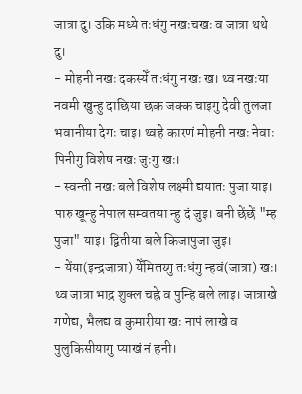जात्रा दु। उकि मध्ये तःधंगु नखःचखः व जात्रा थथे दु।
- मोहनी नखः दकस्येँ तःधंगु नखः ख। थ्व नखःया नवमी खुन्हु दाछिया छक जक्क चाइगु देवी तुलजा भवानीया देगः चाइ। थ्वहे कारणं मोहनी नखः नेवाः पिनीगु विशेष नखः जुःगु खः।
- स्वन्ती नखः बले विशेष लक्ष्मी द्ययातः पुजा याइ। पारु खून्हु नेपाल सम्वतया न्हु दं जुइ। बनी छेंछें "म्ह पुजा" याइ। द्वितीया बले किजापुजा जुइ।
- येंया(इन्द्रजात्रा) येँमितय्गु तःधंगु न्हवं(जात्रा) खः। थ्व जात्रा भाद्र शुक्ल चह्रे व पुन्हि बले लाइ। जात्राखे गणेद्य, भैलद्य व कुमारीया खः नापं लाखे व पुलुकिसीयागु प्याखं नं हनी।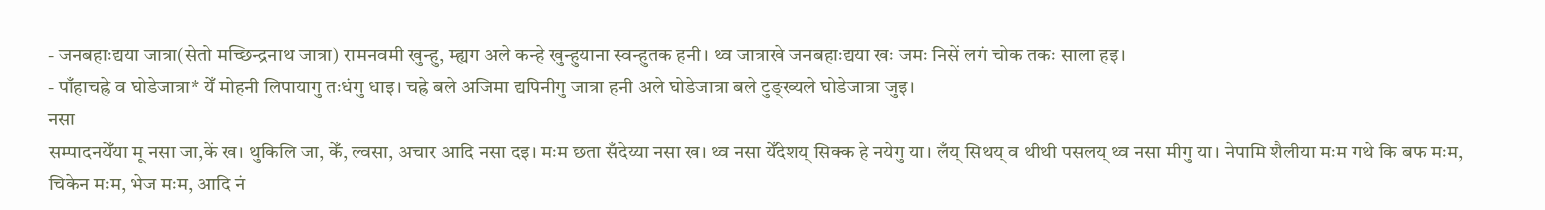- जनबहाःद्यया जात्रा(सेतो मच्छिन्द्रनाथ जात्रा) रामनवमी खुन्हु, म्ह्यग अले कन्हे खुन्हुयाना स्वन्हुतक हनी। थ्व जात्राखे जनबहाःद्यया खः जमः निसें लगं चोक तकः साला हइ।
- पाँहाचह्रे व घोडेजात्रा* येँ मोहनी लिपायागु तःधंगु धाइ। चह्रे बले अजिमा द्यपिनीगु जात्रा हनी अले घोडेजात्रा बले टुङ्ख्यले घोडेजात्रा जुइ।
नसा
सम्पादनयेँया मू नसा जा,कें ख। थुकिलि जा, केँ, ल्वसा, अचार आदि नसा दइ। मःम छता सँदेय्या नसा ख। थ्व नसा येँदेशय् सिक्क हे नयेगु या। लँय् सिथय् व थीथी पसलय् थ्व नसा मीगु या। नेपामि शैलीया मःम गथे कि बफ मःम, चिकेन मःम, भेज मःम, आदि नं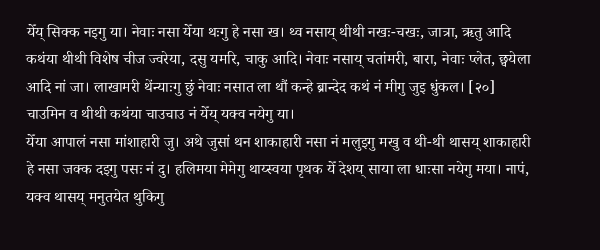येँय् सिक्क नइगु या। नेवाः नसा येँया थःगु हे नसा ख। थ्व नसाय् थीथी नखः-चखः, जात्रा, ऋतु आदि कथंया थीथी विशेष चीज ज्वरेया, दसु यमरि, चाकु आदि। नेवाः नसाय् चतांमरी, बारा, नेवाः प्लेत, छ्वयेला आदि नां जा। लाखामरी थेंन्याःगु छुं नेवाः नसात ला थौं कन्हे ब्रान्देद कथं नं मीगु जुइ धुंकल। [२०] चाउमिन व थीथी कथंया चाउचाउ नं येँय् यक्व नयेगु या।
येँया आपालं नसा मांशाहारी जु। अथे जुसां थन शाकाहारी नसा नं मलुइगु मखु व थी-थी थासय् शाकाहारी हे नसा जक्क दइगु पसः नं दु। हलिमया मेमेगु थाय्स्वया पृथक येँ देशय् साया ला धाःसा नयेगु मया। नापं, यक्व थासय् मनुतयेत थुकिगु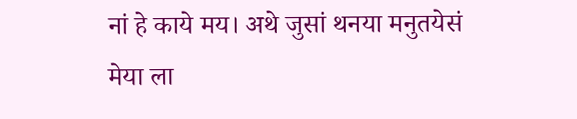नां हे काये मय। अथे जुसां थनया मनुतयेसं मेया ला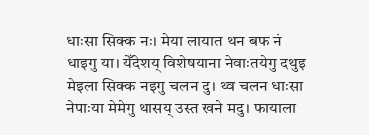धाःसा सिक्क नः। मेया लायात थन बफ नं धाइगु या। येँदेशय् विशेषयाना नेवाःतयेगु दथुइ मेइला सिक्क नइगु चलन दु। थ्व चलन धाःसा नेपाःया मेमेगु थासय् उस्त खने मदु। फायाला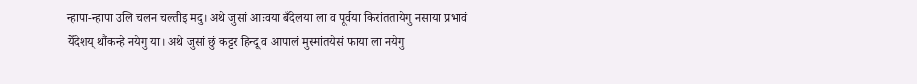न्हापा-न्हापा उलि चलन चल्तीइ मदु। अथे जुसां आःवया बँदेलया ला व पूर्वया किरांततायेगु नसाया प्रभावं येँदेशय् थौंकन्हे नयेगु या। अथे जुसां छुं कट्टर हिन्दू व आपालं मुस्मांतयेसं फाया ला नयेगु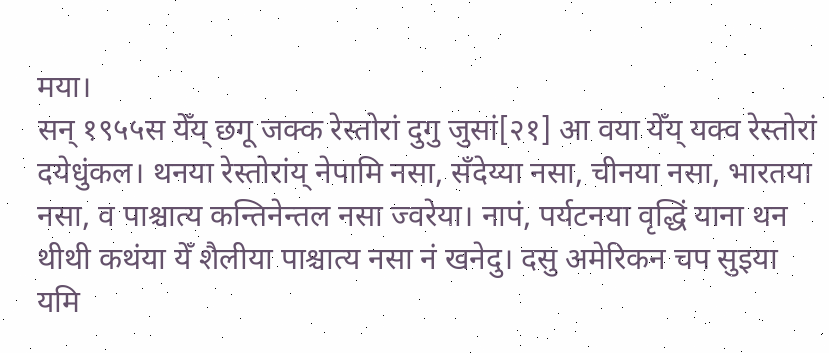मया।
सन् १९५५स येँय् छगू जक्क रेस्तोरां दुगु जुसां[२१] आ वया येँय् यक्व रेस्तोरां दयेधुंकल। थनया रेस्तोरांय् नेपामि नसा, सँदेय्या नसा, चीनया नसा, भारतया नसा, व पाश्चात्य कन्तिनेन्तल नसा ज्वरेया। नापं, पर्यटनया वृद्धिं याना थन थीथी कथंया येँ शैलीया पाश्चात्य नसा नं खनेदु। दसु अमेरिकन चप सुइया यमि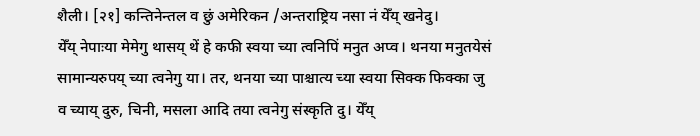शैली। [२१] कन्तिनेन्तल व छुं अमेरिकन /अन्तराष्ट्रिय नसा नं येँय् खनेदु।
येँय् नेपाःया मेमेगु थासय् थें हे कफी स्वया च्या त्वनिपिं मनुत अप्व। थनया मनुतयेसं सामान्यरुपय् च्या त्वनेगु या। तर, थनया च्या पाश्चात्य च्या स्वया सिक्क फिक्का जु व च्याय् दुरु, चिनी, मसला आदि तया त्वनेगु संस्कृति दु। येँय्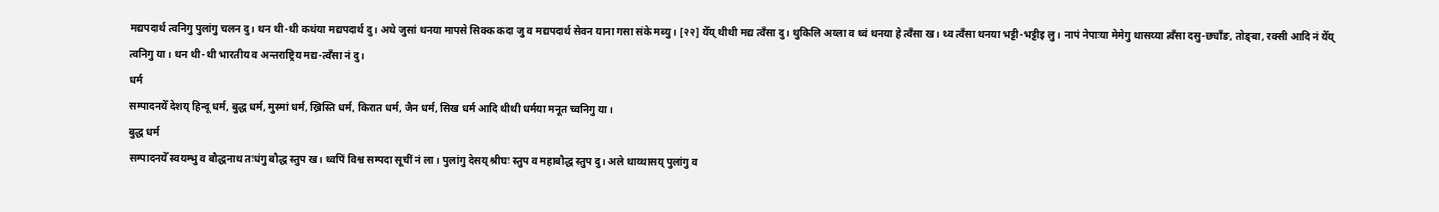मद्यपदार्थ त्वनिगु पुलांगु चलन दु। थन थी-थी कथंया मद्यपदार्थ दु। अथे जुसां थनया मापसे सिक्क कदा जु व मद्यपदार्थ सेवन याना गसा संके मब्यु। [२२] येँय् थीथी मद्य त्वँसा दु। थुकिलि अय्ला व थ्वं थनया हे त्वँसा ख। थ्व त्वँसा थनया भट्टी-भट्टीइ लु। नापं नेपाःया मेमेगु थासय्या त्वँसा दसु-छ्याँङ, तोङ्बा, रक्सी आदि नं येँय् त्वनिगु या। थन थी-थी भारतीय व अन्तराष्ट्रिय मद्य-त्वँसा नं दु।
धर्म
सम्पादनयेँ देशय् हिन्दू धर्म, बुद्ध धर्म, मुस्मां धर्म, ख्रिस्ति धर्म, किरात धर्म, जैन धर्म, सिख धर्म आदि थीथी धर्मया मनूत च्वनिगु या।
बुद्ध धर्म
सम्पादनयेँ स्वयम्भु व बौद्धनाथ तःधंगु बौद्ध स्तुप ख। थ्वपिं विश्व सम्पदा सूचीं नं ला। पुलांगु देसय् श्रीघः स्तुप व महाबौद्ध स्तुप दु। अले थाय्थासय् पुलांगु व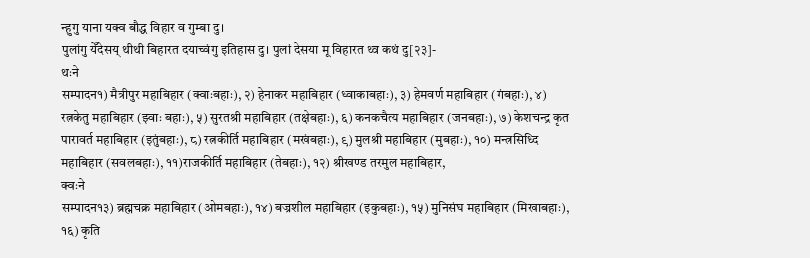न्हुगु याना यक्व बौद्ध विहार व गुम्बा दु।
पुलांगु येँदेसय् थीथी बिहारत दयाच्वंगु इतिहास दु। पुलां देसया मू विहारत थ्व कथं दु[२३]-
थःने
सम्पादन१) मैत्रीपुर महाबिहार (क्वाःबहाः), २) हेनाकर महाबिहार (ध्वाकाबहाः), ३) हेमवर्ण महाबिहार (गंबहाः), ४) रत्नकेतु महाबिहार (झ्वाः बहाः), ५) सुरतश्री महाबिहार (तक्षेबहाः), ६) कनकचैत्य महाबिहार (जनबहाः), ७) केशचन्द्र कृत पारावर्त महाबिहार (इतुंबहाः), ८) रत्नकीर्ति महाबिहार (मखंबहाः), ९) मुलश्री महाबिहार (मुबहाः), १०) मन्त्रसिध्दि महाबिहार (सवलबहाः), ११)राजकीर्ति महाबिहार (तेबहाः), १२) श्रीखण्ड तरमुल महाबिहार,
क्वःने
सम्पादन१३) ब्रह्मचक्र महाबिहार (ओमबहाः), १४) बज्रशील महाबिहार (इकुबहाः), १५) मुनिसंघ महाबिहार (मिखाबहाः), १६) कृति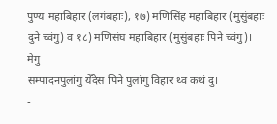पुण्य महाबिहार (लगंबहाः), १७) मणिसिंह महाबिहार (मुसुंबहाः दुने च्वंगु) व १८) मणिसंघ महाबिहार (मुसुंबहाः पिने च्वंगु)।
मेगु
सम्पादनपुलांगु येँदेस पिने पुलांगु विहार थ्व कथं दु।
-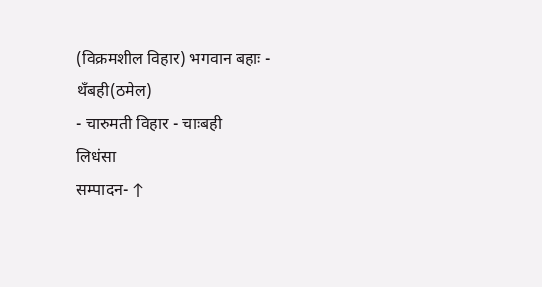(विक्रमशील विहार) भगवान बहाः - थँबही(ठमेल)
- चारुमती विहार - चाःबही
लिधंसा
सम्पादन- ↑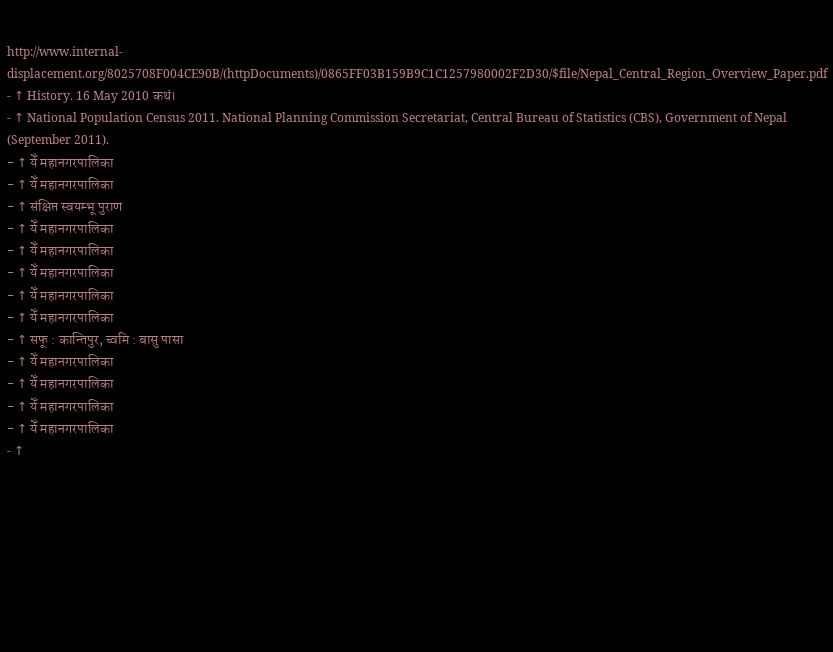http://www.internal-displacement.org/8025708F004CE90B/(httpDocuments)/0865FF03B159B9C1C1257980002F2D30/$file/Nepal_Central_Region_Overview_Paper.pdf
- ↑ History. 16 May 2010 कथं।
- ↑ National Population Census 2011. National Planning Commission Secretariat, Central Bureau of Statistics (CBS), Government of Nepal (September 2011).
- ↑ येँ महानगरपालिका
- ↑ येँ महानगरपालिका
- ↑ संक्षिप्त स्वयम्भू पुराण
- ↑ येँ महानगरपालिका
- ↑ येँ महानगरपालिका
- ↑ येँ महानगरपालिका
- ↑ येँ महानगरपालिका
- ↑ येँ महानगरपालिका
- ↑ सफू : कान्तिपुर, च्वमि : बासु पासा
- ↑ येँ महानगरपालिका
- ↑ येँ महानगरपालिका
- ↑ येँ महानगरपालिका
- ↑ येँ महानगरपालिका
- ↑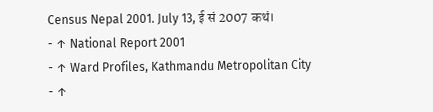Census Nepal 2001. July 13, ई सं 2007 कथं।
- ↑ National Report 2001
- ↑ Ward Profiles, Kathmandu Metropolitan City
- ↑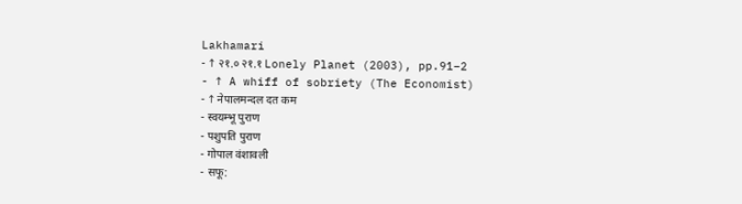Lakhamari
- ↑ २१.० २१.१ Lonely Planet (2003), pp.91–2
- ↑ A whiff of sobriety (The Economist)
- ↑ नेपालमन्दल दत कम
- स्वयम्भू पुराण
- पशुपति पुराण
- गोपाल वंशावली
- सफू: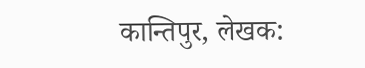कान्तिपुर, लेखक: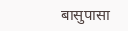बासुपासा